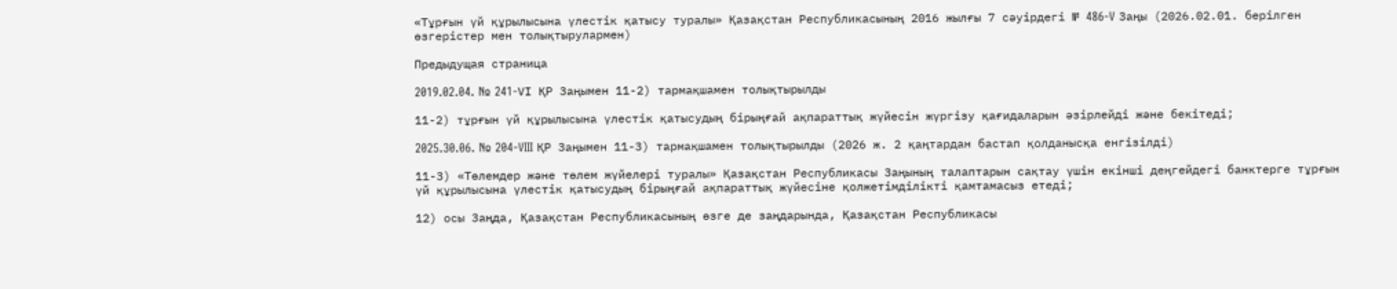«Тұрғын үй құрылысына үлестік қатысу туралы» Қазақстан Республикасының 2016 жылғы 7 сәуірдегі № 486-V Заңы (2026.02.01. берілген өзгерістер мен толықтырулармен)

Предыдущая страница

2019.02.04. № 241-VІ ҚР Заңымен 11-2) тармақшамен толықтырылды

11-2) тұрғын үй құрылысына үлестік қатысудың бірыңғай ақпараттық жүйесін жүргізу қағидаларын әзірлейді және бекітеді;

2025.30.06. № 204-VIII ҚР Заңымен 11-3) тармақшамен толықтырылды (2026 ж. 2 қаңтардан бастап қолданысқа енгізілді)

11-3) «Төлемдер жəне төлем жүйелері туралы» Қазақстан Республикасы Заңының талаптарын сақтау үшін екінші деңгейдегі банктерге тұрғын үй құрылысына үлестік қатысудың бірыңғай ақпараттық жүйесіне қолжетімділікті қамтамасыз етеді;

12) осы Заңда, Қазақстан Республикасының өзге де заңдарында, Қазақстан Республикасы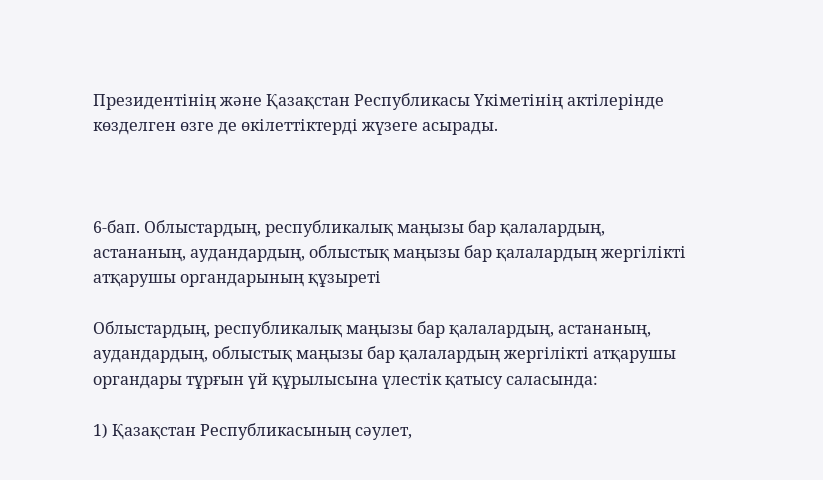Президентінің және Қазақстан Республикасы Үкіметінің актілерінде көзделген өзге де өкілеттіктерді жүзеге асырады.



6-бап. Облыстардың, республикалық маңызы бар қалалардың, астананың, аудандардың, облыстық маңызы бар қалалардың жергілікті атқарушы органдарының құзыреті

Облыстардың, республикалық маңызы бар қалалардың, астананың, аудандардың, облыстық маңызы бар қалалардың жергілікті атқарушы органдары тұрғын үй құрылысына үлестік қатысу саласында:

1) Қазақстан Республикасының сәулет,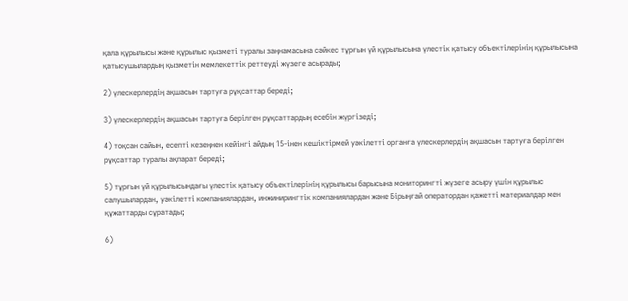қала құрылысы және құрылыс қызметі туралы заңнамасына сәйкес тұрғын үй құрылысына үлестік қатысу объектілерінің құрылысына қатысушылардың қызметін мемлекеттік реттеуді жүзеге асырады;

2) үлескерлердің ақшасын тартуға рұқсаттар береді;

3) үлескерлердің ақшасын тартуға берілген рұқсаттардың есебін жүргізеді;

4) тоқсан сайын, есепті кезеңнен кейінгі айдың 15-інен кешіктірмей уәкілетті органға үлескерлердің ақшасын тартуға берілген рұқсаттар туралы ақпарат береді;

5) тұрғын үй құрылысындағы үлестік қатысу объектілерінің құрылысы барысына мониторингті жүзеге асыру үшін құрылыс салушылардан, уәкілетті компаниялардан, инжинирингтік компаниялардан және Бірыңғай оператордан қажетті материалдар мен құжаттарды сұратады;

6)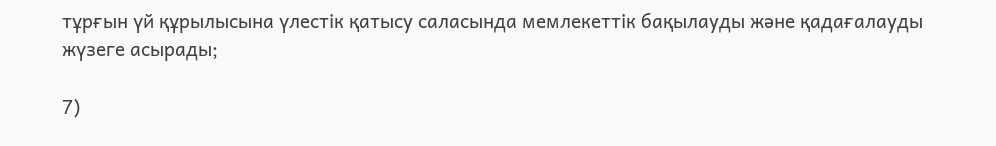тұрғын үй құрылысына үлестік қатысу саласында мемлекеттік бақылауды және қадағалауды жүзеге асырады;

7)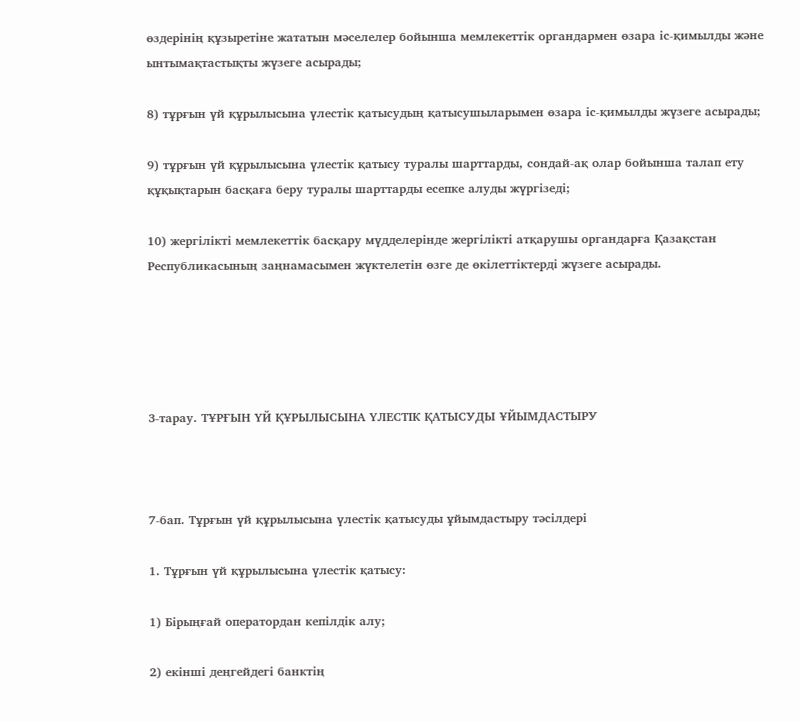өздерінің құзыретіне жататын мәселелер бойынша мемлекеттік органдармен өзара іс-қимылды және ынтымақтастықты жүзеге асырады;

8) тұрғын үй құрылысына үлестік қатысудың қатысушыларымен өзара іс-қимылды жүзеге асырады;

9) тұрғын үй құрылысына үлестік қатысу туралы шарттарды, сондай-ақ олар бойынша талап ету құқықтарын басқаға беру туралы шарттарды есепке алуды жүргізеді;

10) жергілікті мемлекеттік басқару мүдделерінде жергілікті атқарушы органдарға Қазақстан Республикасының заңнамасымен жүктелетін өзге де өкілеттіктерді жүзеге асырады.





3-тарау. ТҰРҒЫН ҮЙ ҚҰРЫЛЫСЫНА ҮЛЕСТІК ҚАТЫСУДЫ ҰЙЫМДАСТЫРУ



7-бап. Тұрғын үй құрылысына үлестік қатысуды ұйымдастыру тәсілдері

1. Тұрғын үй құрылысына үлестік қатысу:

1) Бірыңғай оператордан кепілдік алу;

2) екінші деңгейдегі банктің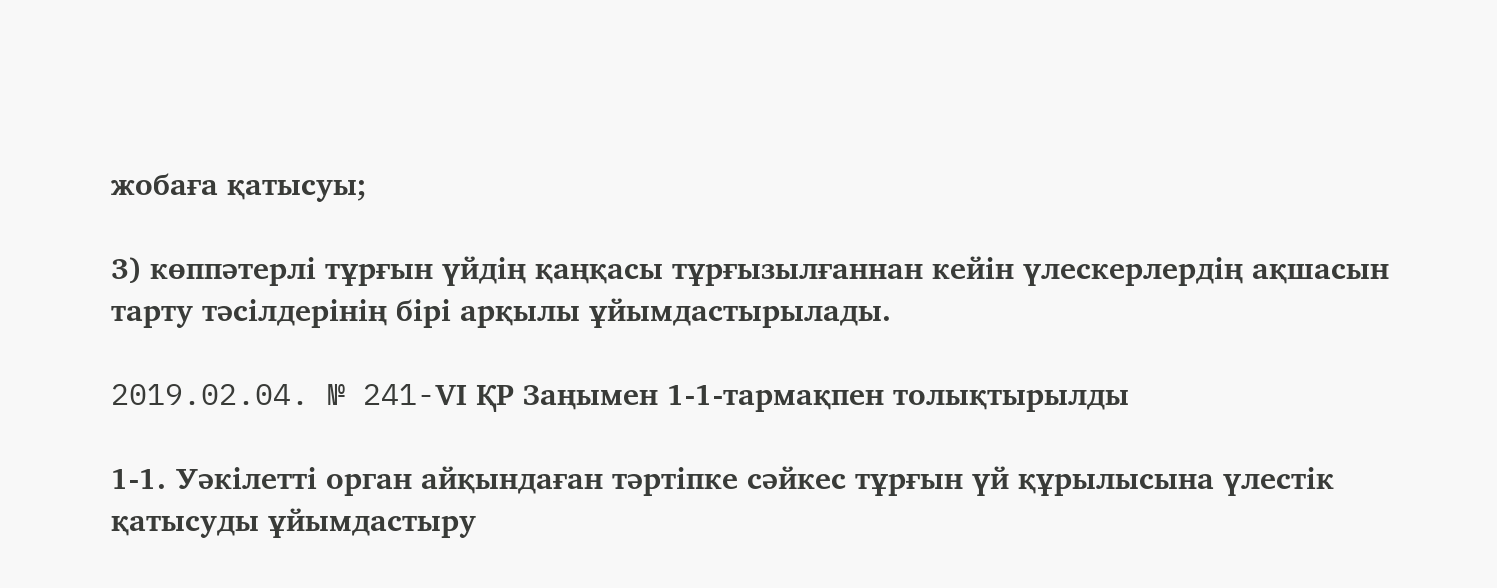жобаға қатысуы;

3) көппәтерлі тұрғын үйдің қаңқасы тұрғызылғаннан кейін үлескерлердің ақшасын тарту тәсілдерінің бірі арқылы ұйымдастырылады.

2019.02.04. № 241-VІ ҚР Заңымен 1-1-тармақпен толықтырылды

1-1. Уәкілетті орган айқындаған тәртіпке сәйкес тұрғын үй құрылысына үлестік қатысуды ұйымдастыру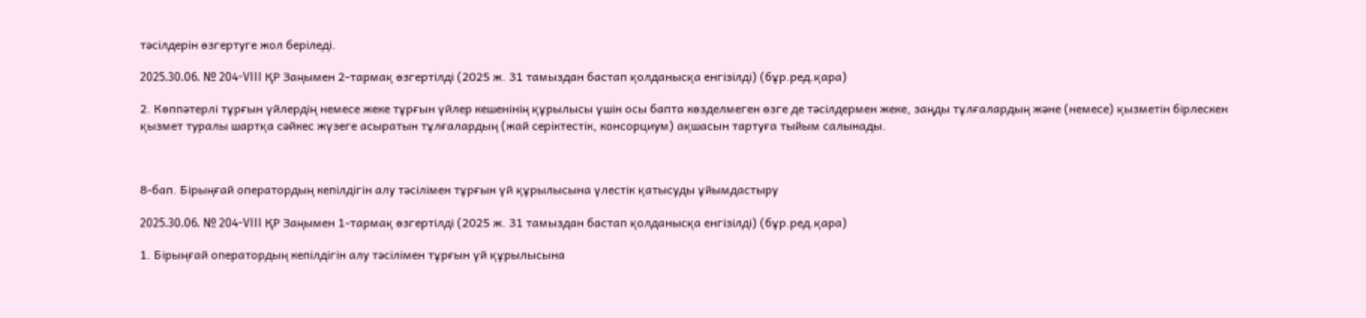тәсілдерін өзгертуге жол беріледі.

2025.30.06. № 204-VIII ҚР Заңымен 2-тармақ өзгертілді (2025 ж. 31 тамыздан бастап қолданысқа енгізілді) (бұр.ред.қара)

2. Көппәтерлі тұрғын үйлердің немесе жеке тұрғын үйлер кешенінің құрылысы үшін осы бапта көзделмеген өзге де тәсілдермен жеке, заңды тұлғалардың жəне (немесе) қызметін бірлескен қызмет туралы шартқа сəйкес жүзеге асыратын тұлғалардың (жай серіктестік, консорциум) ақшасын тартуға тыйым салынады.



8-бап. Бірыңғай оператордың кепілдігін алу тәсілімен тұрғын үй құрылысына үлестік қатысуды ұйымдастыру

2025.30.06. № 204-VIII ҚР Заңымен 1-тармақ өзгертілді (2025 ж. 31 тамыздан бастап қолданысқа енгізілді) (бұр.ред.қара)

1. Бірыңғай оператордың кепілдігін алу тәсілімен тұрғын үй құрылысына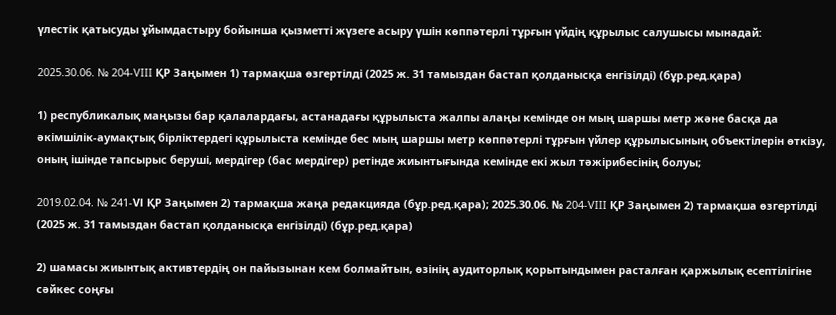үлестік қатысуды ұйымдастыру бойынша қызметті жүзеге асыру үшін көппəтерлі тұрғын үйдің құрылыс салушысы мынадай:

2025.30.06. № 204-VIII ҚР Заңымен 1) тармақша өзгертілді (2025 ж. 31 тамыздан бастап қолданысқа енгізілді) (бұр.ред.қара)

1) республикалық маңызы бар қалалардағы, астанадағы құрылыста жалпы алаңы кемінде он мың шаршы метр және басқа да әкімшілік-аумақтық бірліктердегі құрылыста кемінде бес мың шаршы метр көппәтерлі тұрғын үйлер құрылысының объектілерін өткізу, оның ішінде тапсырыс беруші, мердігер (бас мердігер) ретінде жиынтығында кемінде екі жыл тәжірибесінің болуы;

2019.02.04. № 241-VІ ҚР Заңымен 2) тармақша жаңа редакцияда (бұр.ред.қара); 2025.30.06. № 204-VIII ҚР Заңымен 2) тармақша өзгертілді (2025 ж. 31 тамыздан бастап қолданысқа енгізілді) (бұр.ред.қара)

2) шамасы жиынтық активтердің он пайызынан кем болмайтын, өзінің аудиторлық қорытындымен расталған қаржылық есептілігіне сәйкес соңғы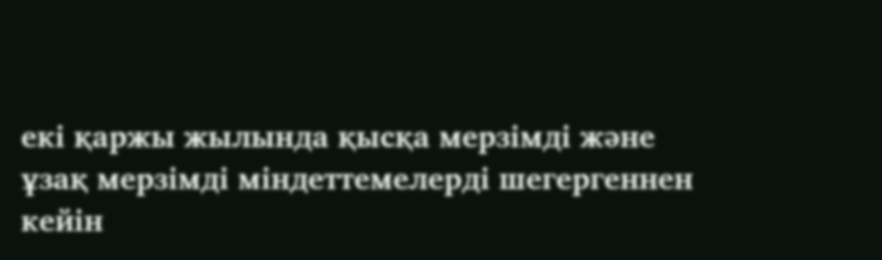екі қаржы жылында қысқа мерзімді және ұзақ мерзімді міндеттемелерді шегергеннен кейін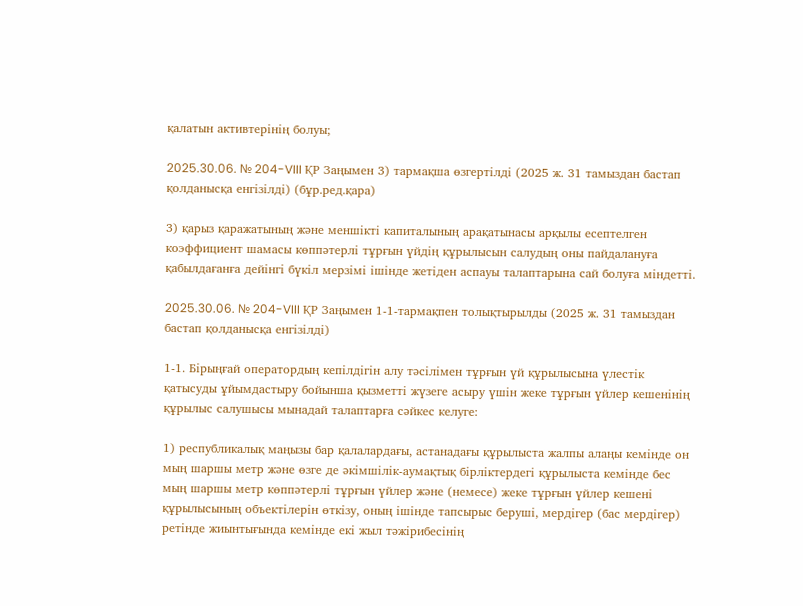қалатын активтерінің болуы;

2025.30.06. № 204-VIII ҚР Заңымен 3) тармақша өзгертілді (2025 ж. 31 тамыздан бастап қолданысқа енгізілді) (бұр.ред.қара)

3) қарыз қаражатының және меншікті капиталының арақатынасы арқылы есептелген коэффициент шамасы көппәтерлі тұрғын үйдің құрылысын салудың оны пайдалануға қабылдағанға дейінгі бүкіл мерзімі ішінде жетіден аспауы талаптарына сай болуға міндетті.

2025.30.06. № 204-VIII ҚР Заңымен 1-1-тармақпен толықтырылды (2025 ж. 31 тамыздан бастап қолданысқа енгізілді)

1-1. Бірыңғай оператордың кепілдігін алу тəсілімен тұрғын үй құрылысына үлестік қатысуды ұйымдастыру бойынша қызметті жүзеге асыру үшін жеке тұрғын үйлер кешенінің құрылыс салушысы мынадай талаптарға сəйкес келуге:

1) республикалық маңызы бар қалалардағы, астанадағы құрылыста жалпы алаңы кемінде он мың шаршы метр жəне өзге де əкімшілік-аумақтық бірліктердегі құрылыста кемінде бес мың шаршы метр көппəтерлі тұрғын үйлер жəне (немесе) жеке тұрғын үйлер кешені құрылысының объектілерін өткізу, оның ішінде тапсырыс беруші, мердігер (бас мердігер) ретінде жиынтығында кемінде екі жыл тəжірибесінің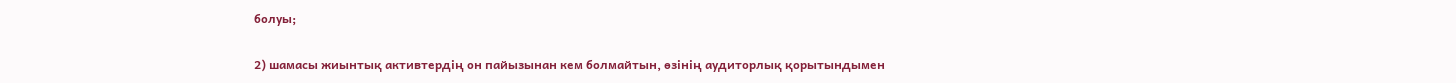болуы;

2) шамасы жиынтық активтердің он пайызынан кем болмайтын, өзінің аудиторлық қорытындымен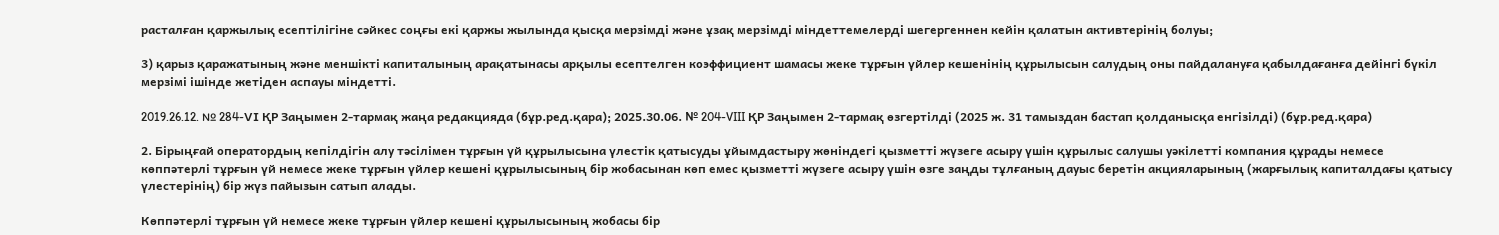расталған қаржылық есептілігіне сəйкес соңғы екі қаржы жылында қысқа мерзімді жəне ұзақ мерзімді міндеттемелерді шегергеннен кейін қалатын активтерінің болуы;

3) қарыз қаражатының жəне меншікті капиталының арақатынасы арқылы есептелген коэффициент шамасы жеке тұрғын үйлер кешенінің құрылысын салудың оны пайдалануға қабылдағанға дейінгі бүкіл мерзімі ішінде жетіден аспауы міндетті.

2019.26.12. № 284-VІ ҚР Заңымен 2-тармақ жаңа редакцияда (бұр.ред.қара); 2025.30.06. № 204-VIII ҚР Заңымен 2-тармақ өзгертілді (2025 ж. 31 тамыздан бастап қолданысқа енгізілді) (бұр.ред.қара)

2. Бірыңғай оператордың кепілдігін алу тәсілімен тұрғын үй құрылысына үлестік қатысуды ұйымдастыру жөніндегі қызметті жүзеге асыру үшін құрылыс салушы уәкілетті компания құрады немесе көппәтерлі тұрғын үй немесе жеке тұрғын үйлер кешені құрылысының бір жобасынан көп емес қызметті жүзеге асыру үшін өзге заңды тұлғаның дауыс беретін акцияларының (жарғылық капиталдағы қатысу үлестерінің) бір жүз пайызын сатып алады.

Көппәтерлі тұрғын үй немесе жеке тұрғын үйлер кешені құрылысының жобасы бір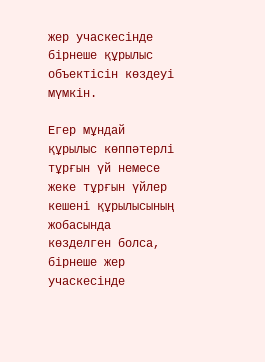жер учаскесінде бірнеше құрылыс объектісін көздеуі мүмкін.

Егер мұндай құрылыс көппәтерлі тұрғын үй немесе жеке тұрғын үйлер кешені құрылысының жобасында көзделген болса, бірнеше жер учаскесінде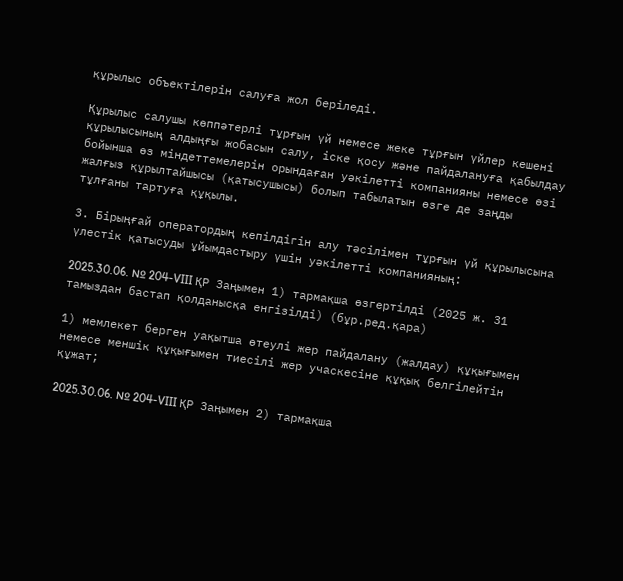құрылыс объектілерін салуға жол беріледі.

Құрылыс салушы көппәтерлі тұрғын үй немесе жеке тұрғын үйлер кешені құрылысының алдыңғы жобасын салу, іске қосу және пайдалануға қабылдау бойынша өз міндеттемелерін орындаған уәкілетті компанияны немесе өзі жалғыз құрылтайшысы (қатысушысы) болып табылатын өзге де заңды тұлғаны тартуға құқылы.

3. Бірыңғай оператордың кепілдігін алу тәсілімен тұрғын үй құрылысына үлестік қатысуды ұйымдастыру үшін уәкілетті компанияның:

2025.30.06. № 204-VIII ҚР Заңымен 1) тармақша өзгертілді (2025 ж. 31 тамыздан бастап қолданысқа енгізілді) (бұр.ред.қара)

1) мемлекет берген уақытша өтеулі жер пайдалану (жалдау) құқығымен немесе меншік құқығымен тиесілі жер учаскесіне құқық белгілейтін құжат;

2025.30.06. № 204-VIII ҚР Заңымен 2) тармақша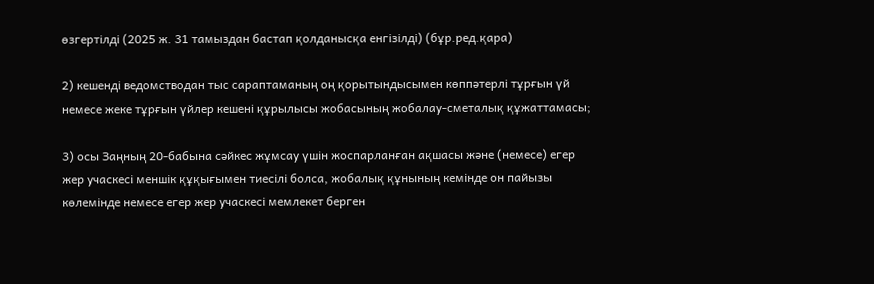өзгертілді (2025 ж. 31 тамыздан бастап қолданысқа енгізілді) (бұр.ред.қара)

2) кешенді ведомстводан тыс сараптаманың оң қорытындысымен көппәтерлі тұрғын үй немесе жеке тұрғын үйлер кешені құрылысы жобасының жобалау-сметалық құжаттамасы;

3) осы Заңның 20-бабына сәйкес жұмсау үшін жоспарланған ақшасы және (немесе) егер жер учаскесі меншік құқығымен тиесілі болса, жобалық құнының кемінде он пайызы көлемінде немесе егер жер учаскесі мемлекет берген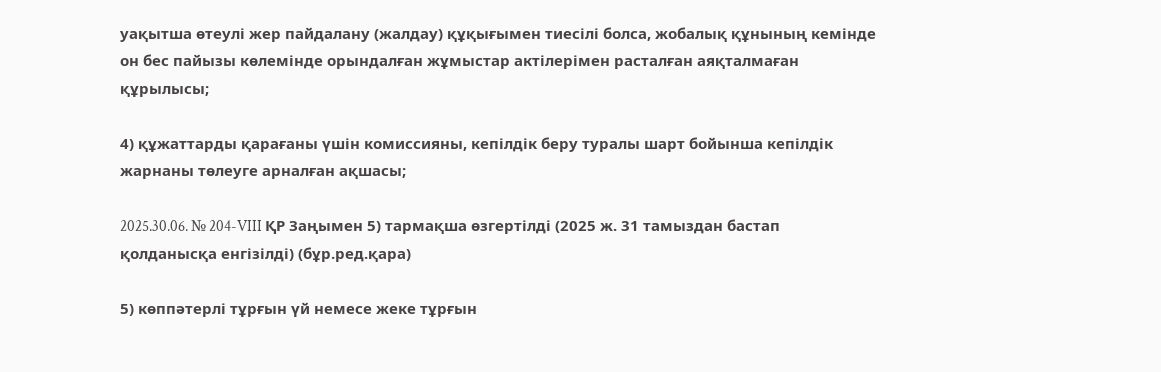уақытша өтеулі жер пайдалану (жалдау) құқығымен тиесілі болса, жобалық құнының кемінде он бес пайызы көлемінде орындалған жұмыстар актілерімен расталған аяқталмаған құрылысы;

4) құжаттарды қарағаны үшін комиссияны, кепілдік беру туралы шарт бойынша кепілдік жарнаны төлеуге арналған ақшасы;

2025.30.06. № 204-VIII ҚР Заңымен 5) тармақша өзгертілді (2025 ж. 31 тамыздан бастап қолданысқа енгізілді) (бұр.ред.қара)

5) көппәтерлі тұрғын үй немесе жеке тұрғын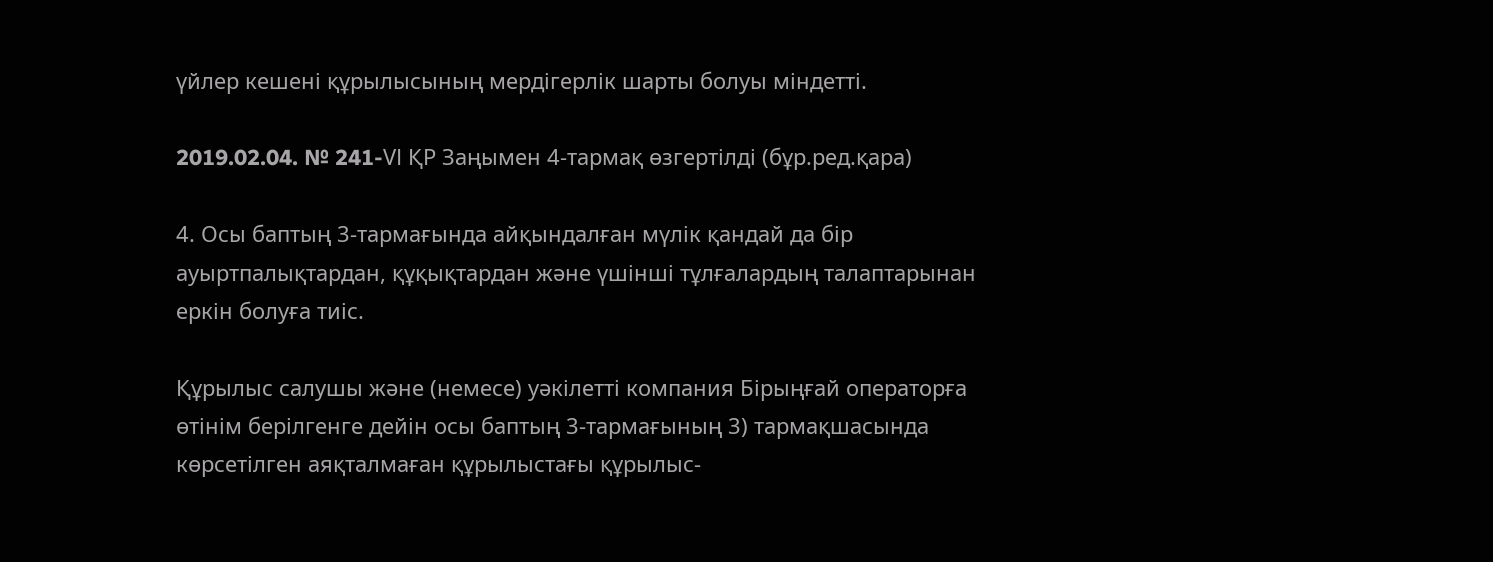үйлер кешені құрылысының мердігерлік шарты болуы міндетті.

2019.02.04. № 241-VІ ҚР Заңымен 4-тармақ өзгертілді (бұр.ред.қара)

4. Осы баптың 3-тармағында айқындалған мүлік қандай да бір ауыртпалықтардан, құқықтардан және үшінші тұлғалардың талаптарынан еркін болуға тиіс.

Құрылыс салушы және (немесе) уәкілетті компания Бірыңғай операторға өтінім берілгенге дейін осы баптың 3-тармағының 3) тармақшасында көрсетілген аяқталмаған құрылыстағы құрылыс-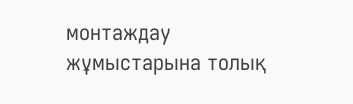монтаждау жұмыстарына толық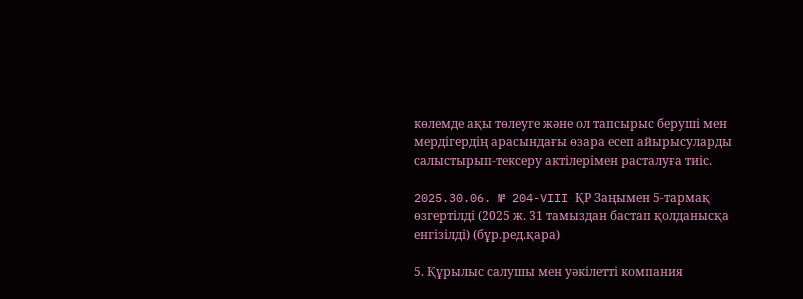көлемде ақы төлеуге және ол тапсырыс беруші мен мердігердің арасындағы өзара есеп айырысуларды салыстырып-тексеру актілерімен расталуға тиіс.

2025.30.06. № 204-VIII ҚР Заңымен 5-тармақ өзгертілді (2025 ж. 31 тамыздан бастап қолданысқа енгізілді) (бұр.ред.қара)

5. Құрылыс салушы мен уәкілетті компания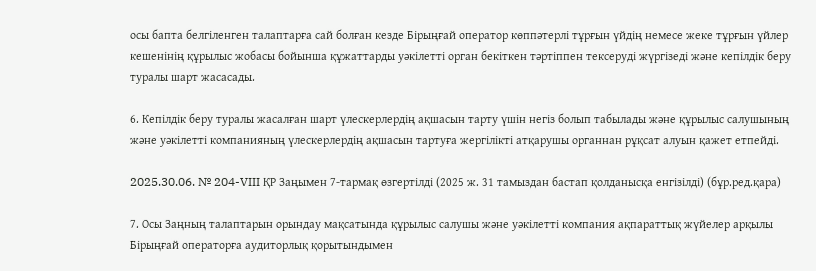осы бапта белгіленген талаптарға сай болған кезде Бірыңғай оператор көппәтерлі тұрғын үйдің немесе жеке тұрғын үйлер кешенінің құрылыс жобасы бойынша құжаттарды уәкілетті орган бекіткен тәртіппен тексеруді жүргізеді және кепілдік беру туралы шарт жасасады.

6. Кепілдік беру туралы жасалған шарт үлескерлердің ақшасын тарту үшін негіз болып табылады және құрылыс салушының және уәкілетті компанияның үлескерлердің ақшасын тартуға жергілікті атқарушы органнан рұқсат алуын қажет етпейді.

2025.30.06. № 204-VIII ҚР Заңымен 7-тармақ өзгертілді (2025 ж. 31 тамыздан бастап қолданысқа енгізілді) (бұр.ред.қара)

7. Осы Заңның талаптарын орындау мақсатында құрылыс салушы жəне уəкілетті компания ақпараттық жүйелер арқылы Бірыңғай операторға аудиторлық қорытындымен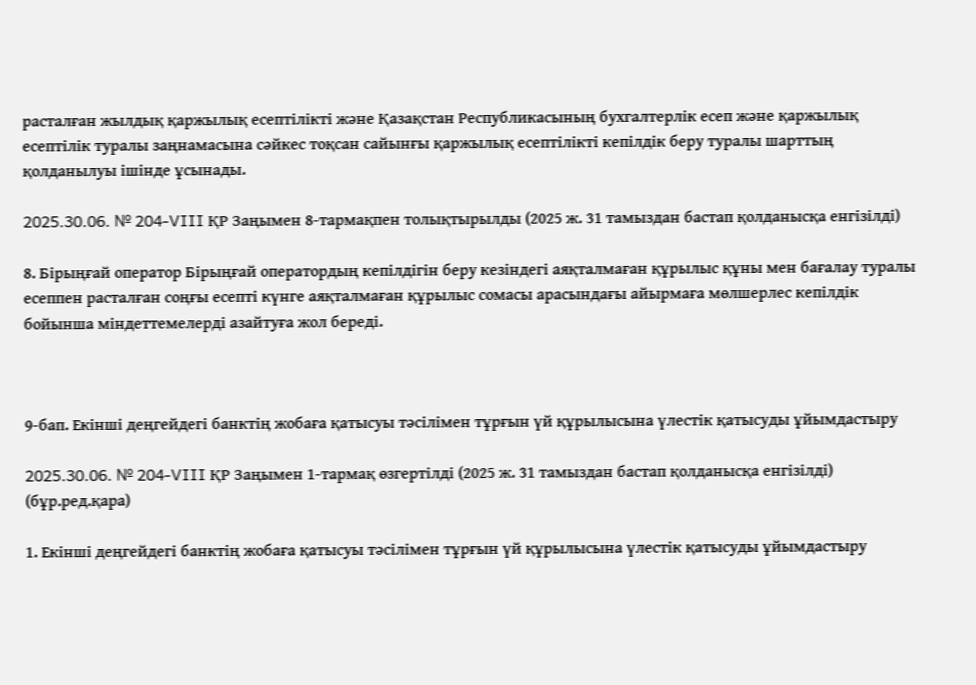расталған жылдық қаржылық есептілікті және Қазақстан Республикасының бухгалтерлік есеп және қаржылық есептілік туралы заңнамасына сәйкес тоқсан сайынғы қаржылық есептілікті кепілдік беру туралы шарттың қолданылуы ішінде ұсынады.

2025.30.06. № 204-VIII ҚР Заңымен 8-тармақпен толықтырылды (2025 ж. 31 тамыздан бастап қолданысқа енгізілді)

8. Бірыңғай оператор Бірыңғай оператордың кепілдігін беру кезіндегі аяқталмаған құрылыс құны мен бағалау туралы есеппен расталған соңғы есепті күнге аяқталмаған құрылыс сомасы арасындағы айырмаға мөлшерлес кепілдік бойынша міндеттемелерді азайтуға жол береді.



9-бап. Екінші деңгейдегі банктің жобаға қатысуы тәсілімен тұрғын үй құрылысына үлестік қатысуды ұйымдастыру

2025.30.06. № 204-VIII ҚР Заңымен 1-тармақ өзгертілді (2025 ж. 31 тамыздан бастап қолданысқа енгізілді) (бұр.ред.қара)

1. Екінші деңгейдегі банктің жобаға қатысуы тәсілімен тұрғын үй құрылысына үлестік қатысуды ұйымдастыру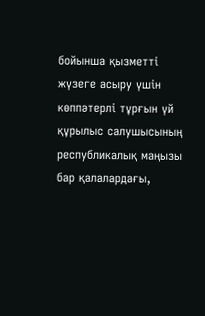бойынша қызметті жүзеге асыру үшін көппəтерлі тұрғын үй құрылыс салушысының республикалық маңызы бар қалалардағы,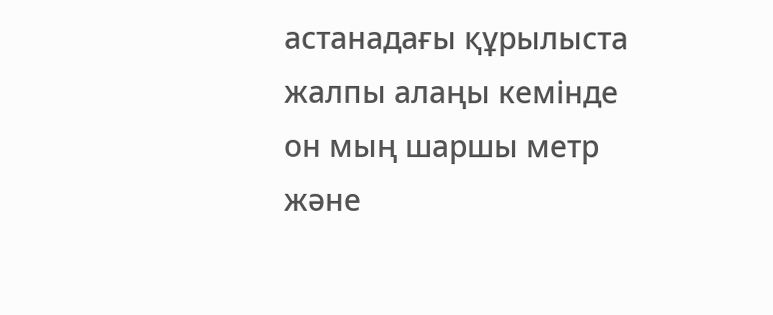астанадағы құрылыста жалпы алаңы кемінде он мың шаршы метр және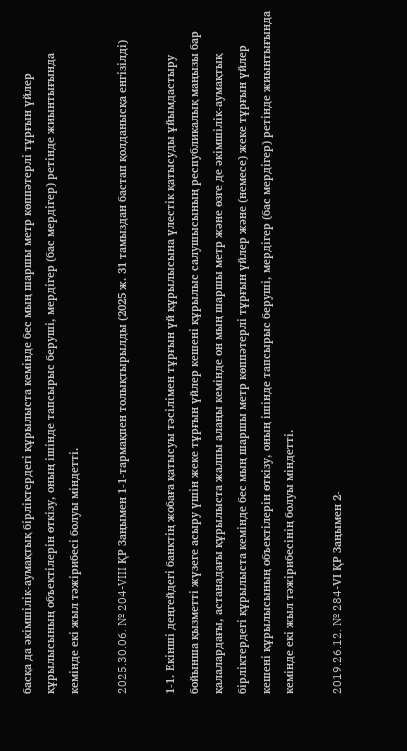басқа да әкімшілік-аумақтық бірліктердегі құрылыста кемінде бес мың шаршы метр көппәтерлі тұрғын үйлер құрылысының объектілерін өткізу, оның ішінде тапсырыс беруші, мердігер (бас мердігер) ретінде жиынтығында кемінде екі жыл тәжірибесі болуы міндетті.

2025.30.06. № 204-VIII ҚР Заңымен 1-1-тармақпен толықтырылды (2025 ж. 31 тамыздан бастап қолданысқа енгізілді)

1-1. Екінші деңгейдегі банктің жобаға қатысуы тəсілімен тұрғын үй құрылысына үлестік қатысуды ұйымдастыру бойынша қызметті жүзеге асыру үшін жеке тұрғын үйлер кешені құрылыс салушысының республикалық маңызы бар қалалардағы, астанадағы құрылыста жалпы алаңы кемінде он мың шаршы метр жəне өзге де əкімшілік-аумақтық бірліктердегі құрылыста кемінде бес мың шаршы метр көппəтерлі тұрғын үйлер жəне (немесе) жеке тұрғын үйлер кешені құрылысының объектілерін өткізу, оның ішінде тапсырыс беруші, мердігер (бас мердігер) ретінде жиынтығында кемінде екі жыл тəжірибесінің болуы міндетті.

2019.26.12. № 284-VІ ҚР Заңымен 2-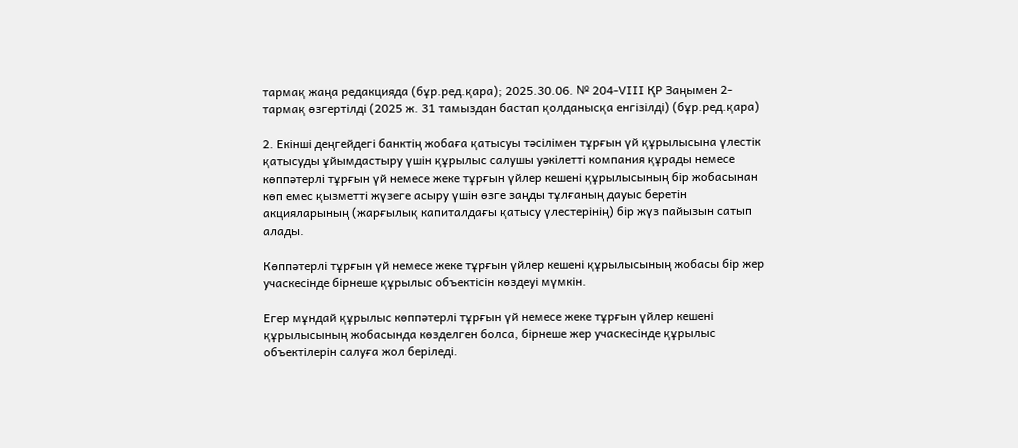тармақ жаңа редакцияда (бұр.ред.қара); 2025.30.06. № 204-VIII ҚР Заңымен 2-тармақ өзгертілді (2025 ж. 31 тамыздан бастап қолданысқа енгізілді) (бұр.ред.қара)

2. Екінші деңгейдегі банктің жобаға қатысуы тәсілімен тұрғын үй құрылысына үлестік қатысуды ұйымдастыру үшін құрылыс салушы уәкілетті компания құрады немесе көппәтерлі тұрғын үй немесе жеке тұрғын үйлер кешені құрылысының бір жобасынан көп емес қызметті жүзеге асыру үшін өзге заңды тұлғаның дауыс беретін акцияларының (жарғылық капиталдағы қатысу үлестерінің) бір жүз пайызын сатып алады.

Көппәтерлі тұрғын үй немесе жеке тұрғын үйлер кешені құрылысының жобасы бір жер учаскесінде бірнеше құрылыс объектісін көздеуі мүмкін.

Егер мұндай құрылыс көппәтерлі тұрғын үй немесе жеке тұрғын үйлер кешені құрылысының жобасында көзделген болса, бірнеше жер учаскесінде құрылыс объектілерін салуға жол беріледі.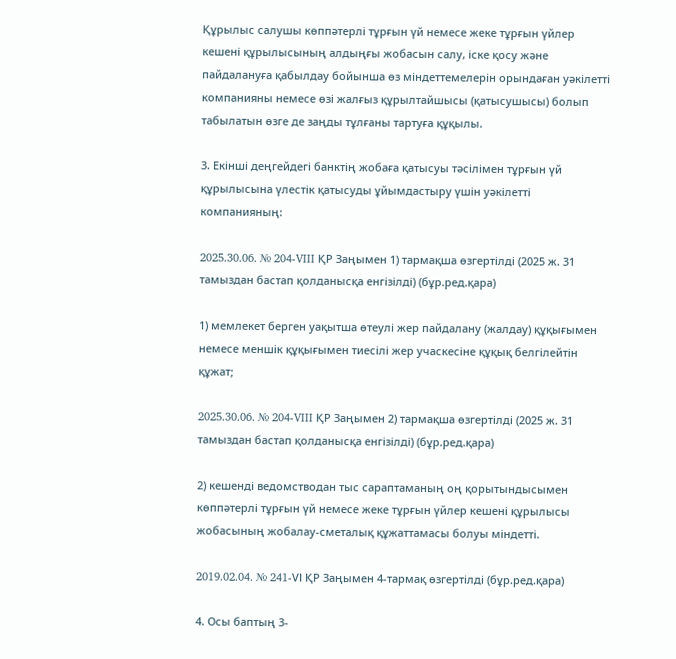Құрылыс салушы көппәтерлі тұрғын үй немесе жеке тұрғын үйлер кешені құрылысының алдыңғы жобасын салу, іске қосу және пайдалануға қабылдау бойынша өз міндеттемелерін орындаған уәкілетті компанияны немесе өзі жалғыз құрылтайшысы (қатысушысы) болып табылатын өзге де заңды тұлғаны тартуға құқылы.

3. Екінші деңгейдегі банктің жобаға қатысуы тәсілімен тұрғын үй құрылысына үлестік қатысуды ұйымдастыру үшін уәкілетті компанияның:

2025.30.06. № 204-VIII ҚР Заңымен 1) тармақша өзгертілді (2025 ж. 31 тамыздан бастап қолданысқа енгізілді) (бұр.ред.қара)

1) мемлекет берген уақытша өтеулі жер пайдалану (жалдау) құқығымен немесе меншік құқығымен тиесілі жер учаскесіне құқық белгілейтін құжат;

2025.30.06. № 204-VIII ҚР Заңымен 2) тармақша өзгертілді (2025 ж. 31 тамыздан бастап қолданысқа енгізілді) (бұр.ред.қара)

2) кешенді ведомстводан тыс сараптаманың оң қорытындысымен көппәтерлі тұрғын үй немесе жеке тұрғын үйлер кешені құрылысы жобасының жобалау-сметалық құжаттамасы болуы міндетті.

2019.02.04. № 241-VІ ҚР Заңымен 4-тармақ өзгертілді (бұр.ред.қара)

4. Осы баптың 3-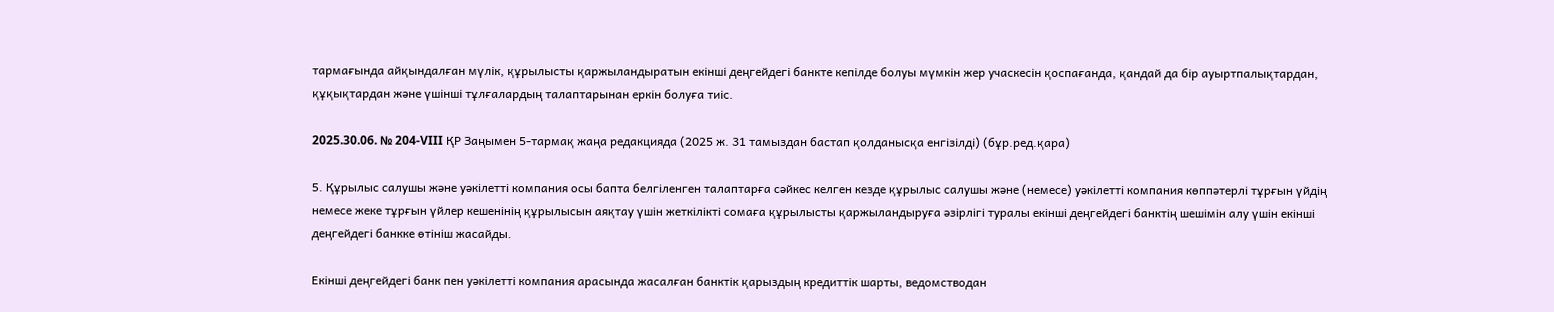тармағында айқындалған мүлік, құрылысты қаржыландыратын екінші деңгейдегі банкте кепілде болуы мүмкін жер учаскесін қоспағанда, қандай да бір ауыртпалықтардан, құқықтардан және үшінші тұлғалардың талаптарынан еркін болуға тиіс.

2025.30.06. № 204-VIII ҚР Заңымен 5-тармақ жаңа редакцияда (2025 ж. 31 тамыздан бастап қолданысқа енгізілді) (бұр.ред.қара)

5. Құрылыс салушы жəне уəкілетті компания осы бапта белгіленген талаптарға сəйкес келген кезде құрылыс салушы жəне (немесе) уəкілетті компания көппəтерлі тұрғын үйдің немесе жеке тұрғын үйлер кешенінің құрылысын аяқтау үшін жеткілікті сомаға құрылысты қаржыландыруға əзірлігі туралы екінші деңгейдегі банктің шешімін алу үшін екінші деңгейдегі банкке өтініш жасайды.

Екінші деңгейдегі банк пен уəкілетті компания арасында жасалған банктік қарыздың кредиттік шарты, ведомстводан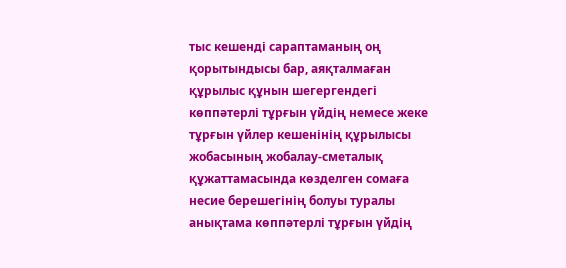тыс кешенді сараптаманың оң қорытындысы бар, аяқталмаған құрылыс құнын шегергендегі көппəтерлі тұрғын үйдің немесе жеке тұрғын үйлер кешенінің құрылысы жобасының жобалау-сметалық құжаттамасында көзделген сомаға несие берешегінің болуы туралы анықтама көппəтерлі тұрғын үйдің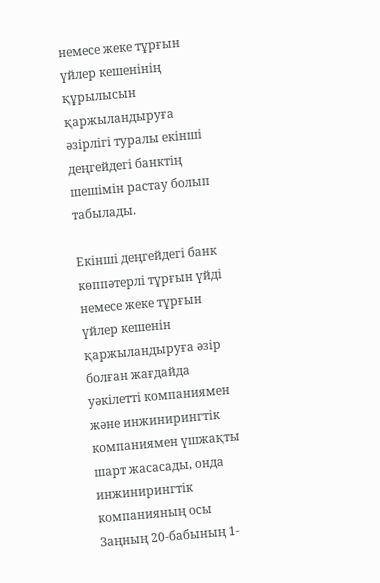немесе жеке тұрғын үйлер кешенінің құрылысын қаржыландыруға əзірлігі туралы екінші деңгейдегі банктің шешімін растау болып табылады.

Екінші деңгейдегі банк көппəтерлі тұрғын үйді немесе жеке тұрғын үйлер кешенін қаржыландыруға əзір болған жағдайда уəкілетті компаниямен жəне инжинирингтік компаниямен үшжақты шарт жасасады, онда инжинирингтік компанияның осы Заңның 20-бабының 1-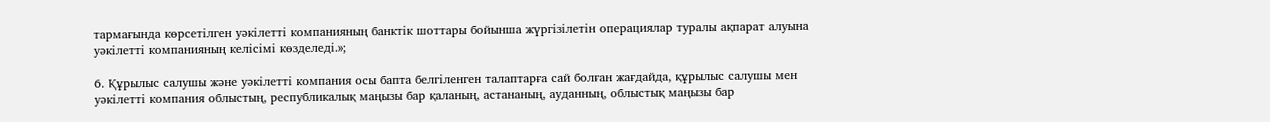тармағында көрсетілген уəкілетті компанияның банктік шоттары бойынша жүргізілетін операциялар туралы ақпарат алуына уəкілетті компанияның келісімі көзделеді.»;

6. Құрылыс салушы және уәкілетті компания осы бапта белгіленген талаптарға сай болған жағдайда, құрылыс салушы мен уәкілетті компания облыстың, республикалық маңызы бар қаланың, астананың, ауданның, облыстық маңызы бар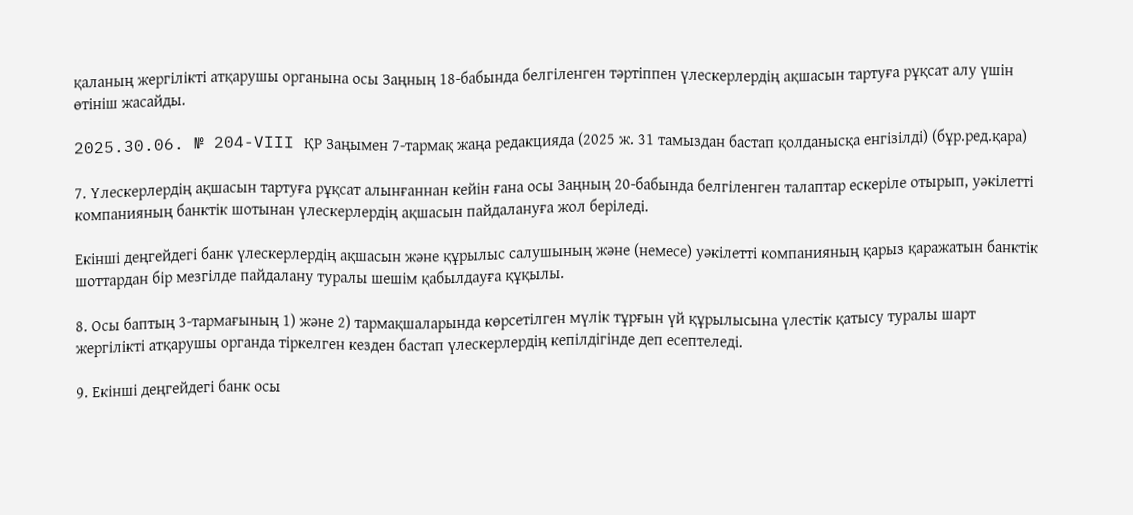қаланың жергілікті атқарушы органына осы Заңның 18-бабында белгіленген тәртіппен үлескерлердің ақшасын тартуға рұқсат алу үшін өтініш жасайды.

2025.30.06. № 204-VIII ҚР Заңымен 7-тармақ жаңа редакцияда (2025 ж. 31 тамыздан бастап қолданысқа енгізілді) (бұр.ред.қара)

7. Үлескерлердің ақшасын тартуға рұқсат алынғаннан кейін ғана осы Заңның 20-бабында белгіленген талаптар ескеріле отырып, уəкілетті компанияның банктік шотынан үлескерлердің ақшасын пайдалануға жол беріледі.

Екінші деңгейдегі банк үлескерлердің ақшасын жəне құрылыс салушының жəне (немесе) уəкілетті компанияның қарыз қаражатын банктік шоттардан бір мезгілде пайдалану туралы шешім қабылдауға құқылы.

8. Осы баптың 3-тармағының 1) және 2) тармақшаларында көрсетілген мүлік тұрғын үй құрылысына үлестік қатысу туралы шарт жергілікті атқарушы органда тіркелген кезден бастап үлескерлердің кепілдігінде деп есептеледі.

9. Екінші деңгейдегі банк осы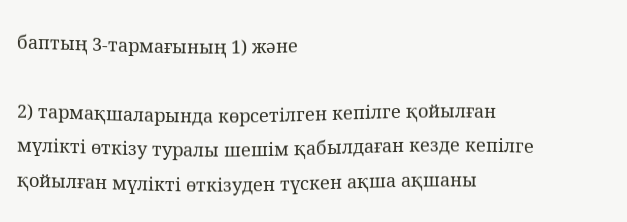баптың 3-тармағының 1) және

2) тармақшаларында көрсетілген кепілге қойылған мүлікті өткізу туралы шешім қабылдаған кезде кепілге қойылған мүлікті өткізуден түскен ақша ақшаны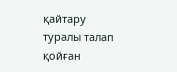қайтару туралы талап қойған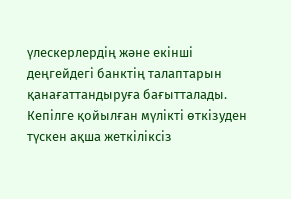үлескерлердің және екінші деңгейдегі банктің талаптарын қанағаттандыруға бағытталады. Кепілге қойылған мүлікті өткізуден түскен ақша жеткіліксіз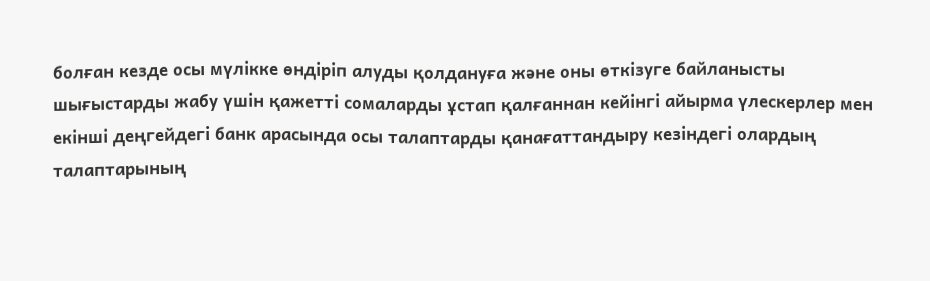болған кезде осы мүлікке өндіріп алуды қолдануға және оны өткізуге байланысты шығыстарды жабу үшін қажетті сомаларды ұстап қалғаннан кейінгі айырма үлескерлер мен екінші деңгейдегі банк арасында осы талаптарды қанағаттандыру кезіндегі олардың талаптарының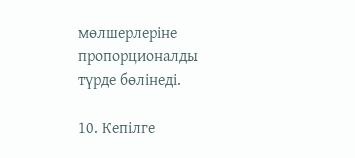мөлшерлеріне пропорционалды түрде бөлінеді.

10. Кепілге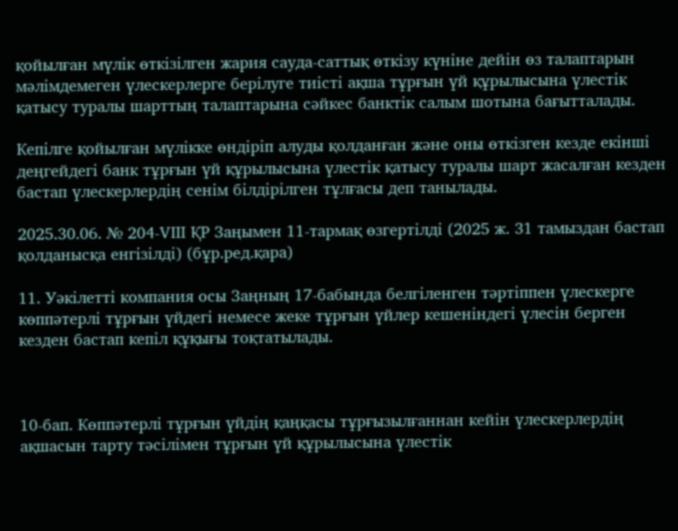қойылған мүлік өткізілген жария сауда-саттық өткізу күніне дейін өз талаптарын мәлімдемеген үлескерлерге берілуге тиісті ақша тұрғын үй құрылысына үлестік қатысу туралы шарттың талаптарына сәйкес банктік салым шотына бағытталады.

Кепілге қойылған мүлікке өндіріп алуды қолданған және оны өткізген кезде екінші деңгейдегі банк тұрғын үй құрылысына үлестік қатысу туралы шарт жасалған кезден бастап үлескерлердің сенім білдірілген тұлғасы деп танылады.

2025.30.06. № 204-VIII ҚР Заңымен 11-тармақ өзгертілді (2025 ж. 31 тамыздан бастап қолданысқа енгізілді) (бұр.ред.қара)

11. Уәкілетті компания осы Заңның 17-бабында белгіленген тәртіппен үлескерге көппәтерлі тұрғын үйдегі немесе жеке тұрғын үйлер кешеніндегі үлесін берген кезден бастап кепіл құқығы тоқтатылады.



10-бап. Көппәтерлі тұрғын үйдің қаңқасы тұрғызылғаннан кейін үлескерлердің ақшасын тарту тәсілімен тұрғын үй құрылысына үлестік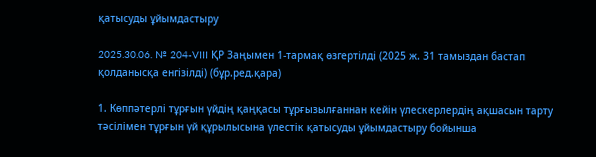қатысуды ұйымдастыру

2025.30.06. № 204-VIII ҚР Заңымен 1-тармақ өзгертілді (2025 ж. 31 тамыздан бастап қолданысқа енгізілді) (бұр.ред.қара)

1. Көппәтерлі тұрғын үйдің қаңқасы тұрғызылғаннан кейін үлескерлердің ақшасын тарту тәсілімен тұрғын үй құрылысына үлестік қатысуды ұйымдастыру бойынша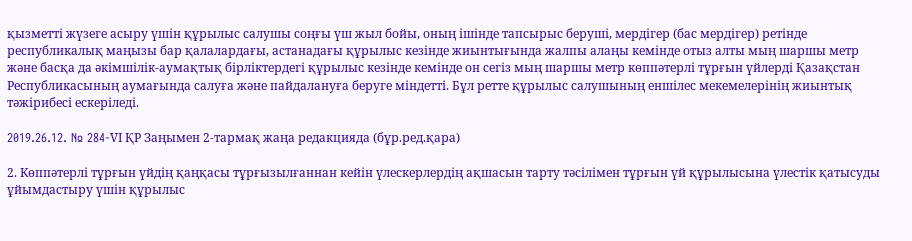қызметті жүзеге асыру үшін құрылыс салушы соңғы үш жыл бойы, оның ішінде тапсырыс беруші, мердігер (бас мердігер) ретінде республикалық маңызы бар қалалардағы, астанадағы құрылыс кезінде жиынтығында жалпы алаңы кемінде отыз алты мың шаршы метр және басқа да әкімшілік-аумақтық бірліктердегі құрылыс кезінде кемінде он сегіз мың шаршы метр көппәтерлі тұрғын үйлерді Қазақстан Республикасының аумағында салуға және пайдалануға беруге міндетті. Бұл ретте құрылыс салушының еншілес мекемелерінің жиынтық тәжірибесі ескеріледі.

2019.26.12. № 284-VІ ҚР Заңымен 2-тармақ жаңа редакцияда (бұр.ред.қара)

2. Көппәтерлі тұрғын үйдің қаңқасы тұрғызылғаннан кейін үлескерлердің ақшасын тарту тәсілімен тұрғын үй құрылысына үлестік қатысуды ұйымдастыру үшін құрылыс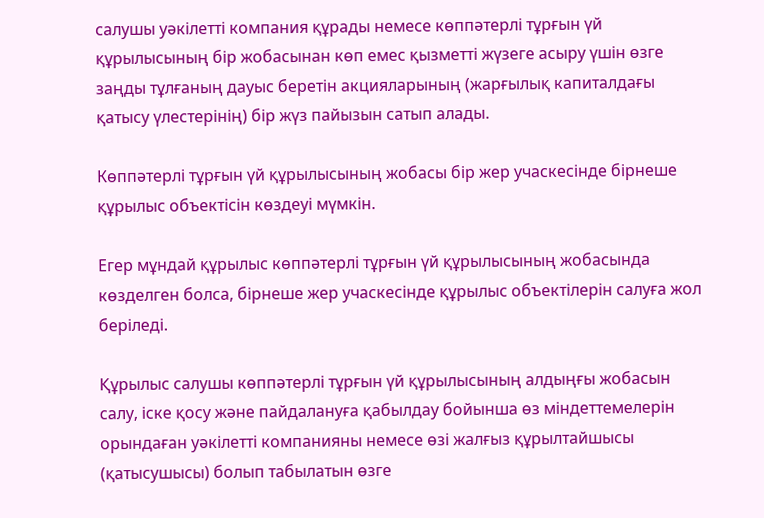салушы уәкілетті компания құрады немесе көппәтерлі тұрғын үй құрылысының бір жобасынан көп емес қызметті жүзеге асыру үшін өзге заңды тұлғаның дауыс беретін акцияларының (жарғылық капиталдағы қатысу үлестерінің) бір жүз пайызын сатып алады.

Көппәтерлі тұрғын үй құрылысының жобасы бір жер учаскесінде бірнеше құрылыс объектісін көздеуі мүмкін.

Егер мұндай құрылыс көппәтерлі тұрғын үй құрылысының жобасында көзделген болса, бірнеше жер учаскесінде құрылыс объектілерін салуға жол беріледі.

Құрылыс салушы көппәтерлі тұрғын үй құрылысының алдыңғы жобасын салу, іске қосу және пайдалануға қабылдау бойынша өз міндеттемелерін орындаған уәкілетті компанияны немесе өзі жалғыз құрылтайшысы (қатысушысы) болып табылатын өзге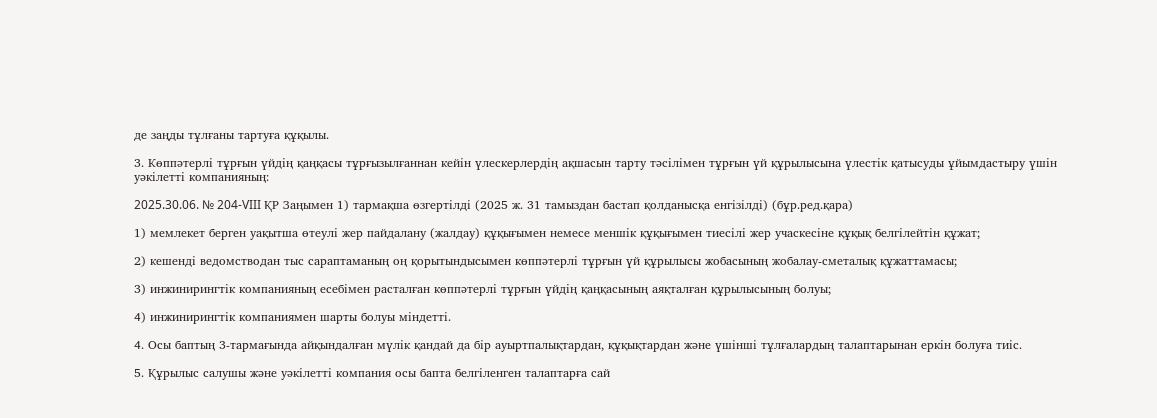де заңды тұлғаны тартуға құқылы.

3. Көппәтерлі тұрғын үйдің қаңқасы тұрғызылғаннан кейін үлескерлердің ақшасын тарту тәсілімен тұрғын үй құрылысына үлестік қатысуды ұйымдастыру үшін уәкілетті компанияның:

2025.30.06. № 204-VIII ҚР Заңымен 1) тармақша өзгертілді (2025 ж. 31 тамыздан бастап қолданысқа енгізілді) (бұр.ред.қара)

1) мемлекет берген уақытша өтеулі жер пайдалану (жалдау) құқығымен немесе меншік құқығымен тиесілі жер учаскесіне құқық белгілейтін құжат;

2) кешенді ведомстводан тыс сараптаманың оң қорытындысымен көппәтерлі тұрғын үй құрылысы жобасының жобалау-сметалық құжаттамасы;

3) инжинирингтік компанияның есебімен расталған көппәтерлі тұрғын үйдің қаңқасының аяқталған құрылысының болуы;

4) инжинирингтік компаниямен шарты болуы міндетті.

4. Осы баптың 3-тармағында айқындалған мүлік қандай да бір ауыртпалықтардан, құқықтардан және үшінші тұлғалардың талаптарынан еркін болуға тиіс.

5. Құрылыс салушы және уәкілетті компания осы бапта белгіленген талаптарға сай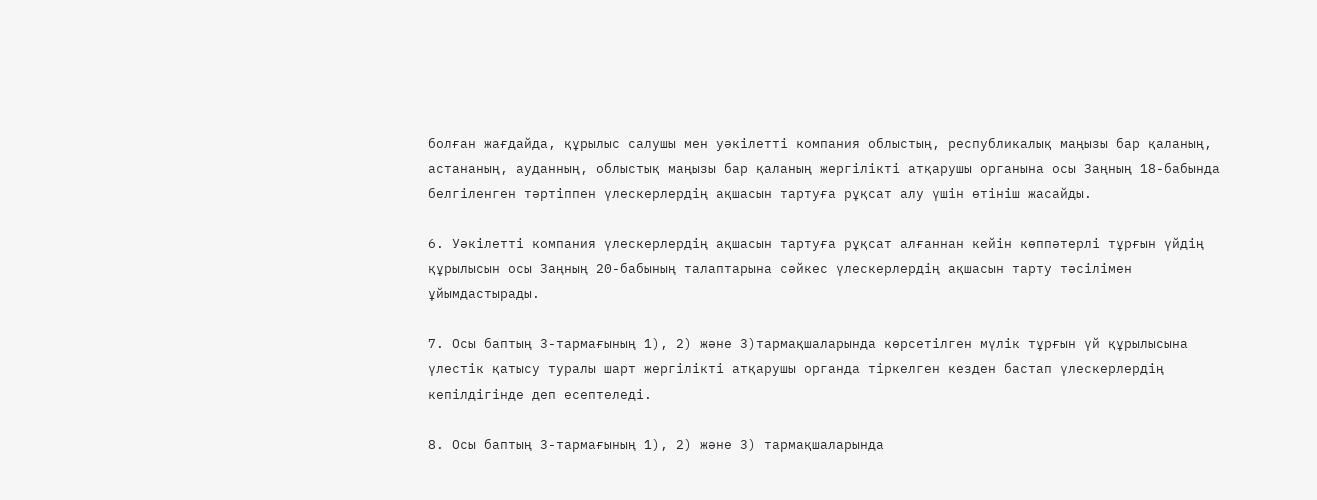болған жағдайда, құрылыс салушы мен уәкілетті компания облыстың, республикалық маңызы бар қаланың, астананың, ауданның, облыстық маңызы бар қаланың жергілікті атқарушы органына осы Заңның 18-бабында белгіленген тәртіппен үлескерлердің ақшасын тартуға рұқсат алу үшін өтініш жасайды.

6. Уәкілетті компания үлескерлердің ақшасын тартуға рұқсат алғаннан кейін көппәтерлі тұрғын үйдің құрылысын осы Заңның 20-бабының талаптарына сәйкес үлескерлердің ақшасын тарту тәсілімен ұйымдастырады.

7. Осы баптың 3-тармағының 1), 2) және 3)тармақшаларында көрсетілген мүлік тұрғын үй құрылысына үлестік қатысу туралы шарт жергілікті атқарушы органда тіркелген кезден бастап үлескерлердің кепілдігінде деп есептеледі.

8. Осы баптың 3-тармағының 1), 2) және 3) тармақшаларында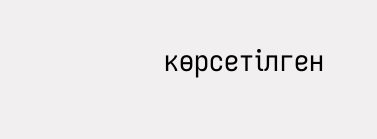көрсетілген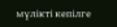мүлікті кепілге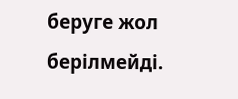беруге жол берілмейді.